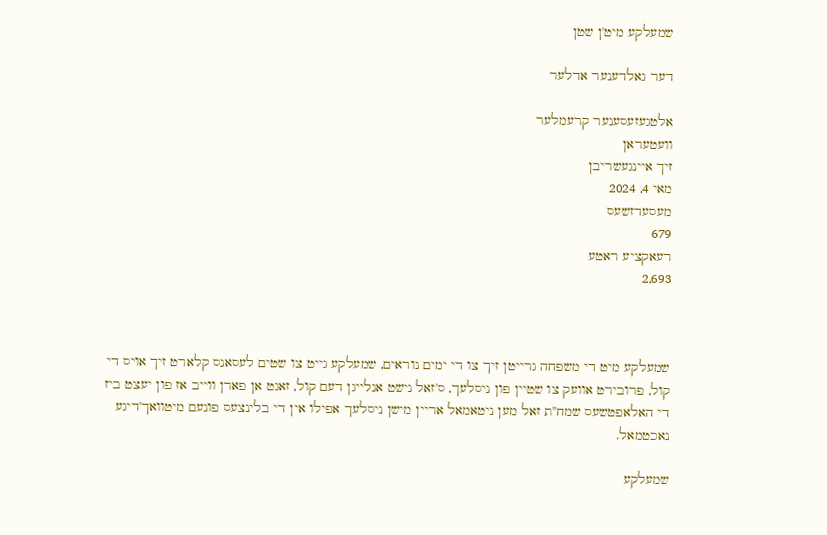שמעלקע מיט'ן שטן

דער גאלדענער אדלער

אלטגעזעסענער קרעמלער
וועטעראן
זיך איינגעשריבן
מאי 4, 2024
מעסעדזשעס
679
רעאקציע ראטע
2,693



שמעלקע מיט די משפחה גרייטן זיך צו די ימים נוראים, שמעלקע גייט צו שטים לעסאנס קלארט זיך אויס די קול, פרובירט אוועק צו שטיין פון ניסלעך, ס'זאל נישט אנלייגן דעם קול, זאגט אן פארן ווייב אז פון יעצט ביז די האלאפטשעס שמח"ת זאל מען ניטאמאל אריין מישן ניסלעך אפילו אין די בלינצעס פונעם מיטוואך'דיגע נאכטמאל.

שמעלקע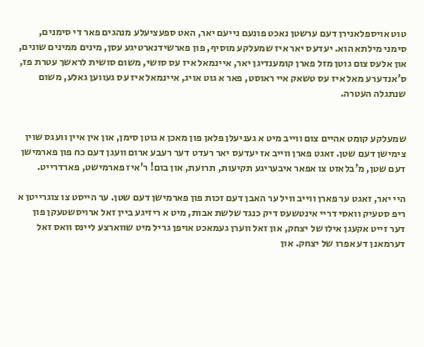טוט אויספלאנירן דעם ערשטן נאכט פונעם נייעם יאר, האט ספעציעלע מנהגים פאר די סימנים, סימני מילתא הוא. יעדעס יאר איז שמעלקע מוסיף, פון פארשידנארטיגע עסן, מינים ממינים שונים, און אלעס צום גוטן מזל פארן קומענדיגן יאר, איינמאל איז עס סושי, משום סושית לראשך עטרת פז, ס'אנדערע מאל איז עס טשאק איי ראוסט, פאר א גוט אויג, איינמאל איז עס געווען גאלע, משום שנתגלה העטרה.


שמעלקע קומט אהיים צום ווייב מיט א געניעלן פלאן פון מאכן א גוטן סימן, און אין איין וועגס שוין צימישן דעם שטן. זאגט פארן ווייב אז יעדעס יאר רעדט דער רעבע ארום וועגן דעם כח פון פארמישן דעם שטן, מ'בלאזט צו אפאר איבעריגע תקיעות, תרועת, און בום! ר'איז פארמישט, פארדרייט.

היי יאר, זאגט ער פארן ווייב וויל ער האבן דעם זכות פון פארמישן דעם שטן. ער הייסט צו צוגרייטן א ריפ סטעיק וואסי דריי אינטשעס דיק כנגד שלשת אבות, מיט א ריזיגע ביין זאל ארויסשטעקן פון דער זייט אקעגן אילו של יצחק, און זאל ווערן געמאכט אויפן גריל מיט שווארצע ליינס וואס זאל דערמאנן דע אפרו של יצחק. און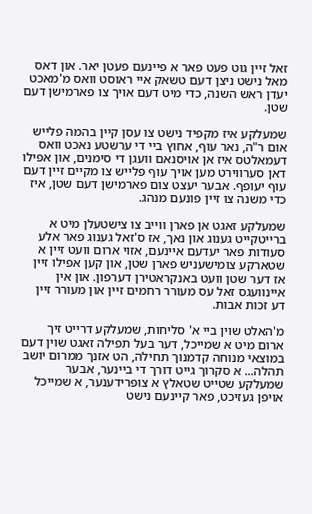זאל זיין גוט פעט פאר א פיינעם פעטן יאר. און דאס מאל נישט ניצן דעם טשאק איי ראוסט וואס מ'מאכט יעדן ראש השנה, כדי מיט דעם אויך צו פארמישן דעם שטן.

שמעלקע איז מקפיד נישט צו עסן קיין בהמה פלייש אום ר"ה, נאר עוף, אחוץ ביי די ערשטע נאכט וואס דעמאלטס איז אן אויסנאם וועגן די סימנים, און אפילו דאן סערווירט מען אויך עוף פלייש צו מקיים זיין דעם עוף יעופף. אבער יעצט צום פארמישן דעם שטן, איז כדי משנה צו זיין פונעם מנהג.

שמעלקע זאגט אן פארן ווייב צו צישטעלן מיט א ברייטקייט גענוג און נאך, אז ס'זאל גענוג פאר אלע סעודות פאר יעדעם איינעם, אזוי ארום וועט זיין א שטארקע צומישעניש פארן שטן, און קען אפילו זיין אז דער שטן וועט באנקראטירן דערפון. און אין איינוועגס זאל עס מעורר רחמים זיין און מעורר זיין דע זכות אבות.

מ'האלט שוין ביי א' סליחות, שמעלקע דרייט זיך ארום מיט א שמייכל, דער בעל תפילה זאגט שוין דעם במוצאי מנוחה קדמנוך תחילה, הט אזנך ממרום יושב תהלה... א סקרוך גייט דורך די ביינער, אבער שמעלקע שטייט שטאלץ א צופרידענער, א שמייכל אויפן געזיכט, פאר קיינעם נישט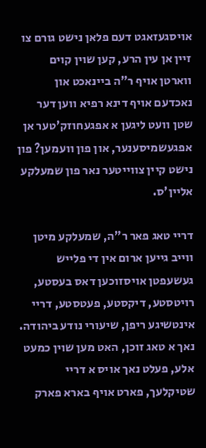אויסגעזאגט דעם פלאן נישט גורם צו זיין אן עין הרע, קען שוין קוים ווארטן אויף ר"ה ביינאכט און נאכדעם אויף דינא רפיא ווען דער שטן וועט ליגען א אפגעחוזק'טער אן אפגעשמיסענער, און פון וועמען? פון נישט קיין צווייטער נאר פון שמעלקע אליין'ס.

דריי טאג פאר ר"ה, שמעלקע מיטן ווייב גייען ארום אין די פלייש געשעפטן אויסזוכען דאס בעסטע, רויטסטע, דיקסטע, פעטסטע, דריי אינטשיגע ריפן, שיעורי נודע ביהודה. נאך א טאג זוכן, האט מען שוין כמעט אלע, פעלט נאך אויס א דריי שטיקלעך, פארט אויף בארא פארק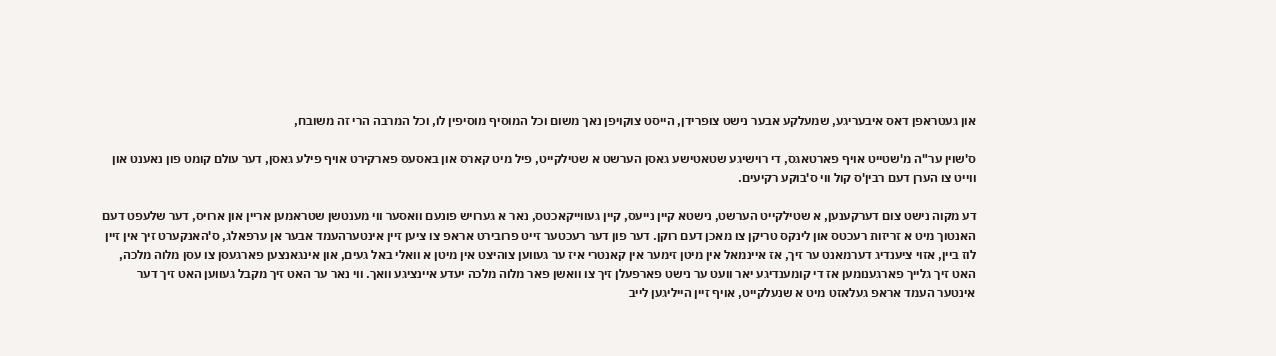און געטראפן דאס איבעריגע, שמעלקע אבער נישט צופרידן, הייסט צוקויפן נאך משום וכל המוסיף מוסיפין לו, וכל המרבה הרי זה משובח,

ס'שוין ער"ה מ'שטייט אויף פארטאגס, די רוישיגע שטאטישע גאסן הערשט א שטילקייט, פיל מיט קארס און באסעס פארקירט אויף פילע גאסן, דער עולם קומט פון נאענט און ווייט צו הערן דעם רבין'ס קול ווי ס'בוקע רקיעים.

דע מקוה נישט צום דערקענען, א שטילקייט הערשט, נישטא קיין נייעס, קיין געווייקאכטס, נאר א גערויש פונעם וואסער ווי מענטשן שטראמען אריין און ארויס, דער שלעפט דעם האנטוך מיט א זריזות רעכטס און לינקס טריקן צו מאכן דעם רוקן. דער פון דער רעכטער זייט פרובירט אראפ צו ציען זיין אינטערהעמד אבער אן ערפאלג, ס'האנקערט זיך אין זיין לוז ביין, אזוי ציענדיג דערמאנט ער זיך, אז איינמאל אין מיטן זימער אין קאנטרי איז ער געווען צוהיצט אין מיטן א וואלי באל געים, און אינגאנצען פארגעסן צו עסן מלוה מלכה, האט זיך גלייך פארגענומען אז די קומענדיגע יאר וועט ער נישט פארפעלן זיך צו וואשן פאר מלוה מלכה יעדע איינציגע וואך. ווי נאר ער האט זיך מקבל געווען האט זיך דער אינטער העמד אראפ געלאזט מיט א שנעלקייט, אויף זיין הייליגען לייב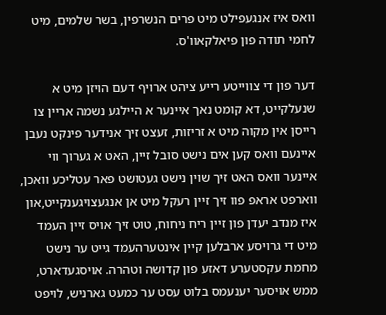וואס איז אנגעפילט מיט פרים הנשרפין, בשר שלמים, מיט לחמי תודה פון פיאלקאוו'ס.

דער פון די צווייטע רייע ציהט ארויף דעם הויזן מיט א שנעלקייט, דא קומט נאך איינער א היילגע נשמה אריין צו רייסן אין מקוה מיט א זריזות, זעצט זיך אנידער פינקט נעבן איינעם וואס קען אים נישט סובל זיין, האט א גערוך ווי איינער וואס האט זיך שוין נישט געטושט פאר עטליכע וואכן, ווארפט אראפ פוו זיך זיין רעקל מיט אן אנגעצויגענקייט,און איז מנדב יעדן פון זיין ריח ניחוח, טוט זיך אויס זיין העמד מיט די גרויסע ארבלען קיין אינטערהעמד גייט ער נישט מחמת עקסטערע דאזע פון קדושה וטהרה. אויסגעדארט, ממש אויסער יענעמס בלוט עסט ער כמעט גארניש, לויפט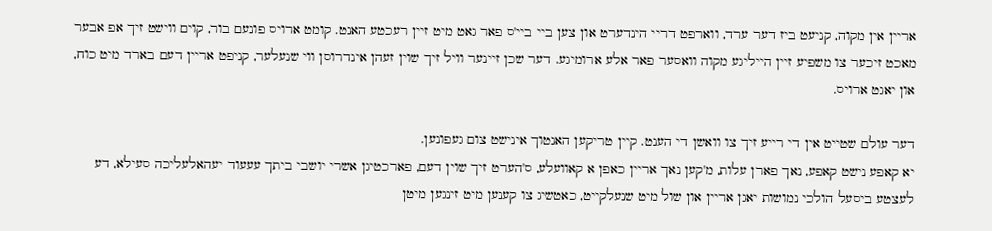אריין אין מקוה, קניעט ביז דער ערד, ווארפט דריי הינדערט און צען ביי ביי'ס פאר גאט מיט זיין רעכטע האנט. קומט ארויס פונעם בור, קוים ווישט זיך אפ אבער מאכט זיכער צו משפיע זיין הייליגע מקוה וואסער פאר אלע ארומיגע. דער שכן זיינער וויל זיך שוין זעהן אינדרוסן ווי שנעלער, קניפט אריין דעם בארד מיט כוח, און יאגט ארויס.

דער עולם שטייט אין די רייע זיך צו וואשן די הענט. קיין טריקען האנטוך אינישט צום געפונען.
יא קאפע נישט קאפע, נאך פארן עלות, מ'קען נאך אריין כאפן א קאוועלע, ס'הערט זיך שוין דעם, פארכטיגן אשרי יושבי ביתך עעעוד יעהאלעליכה סעילא, דע לעצטע ביסעל הולכי נמושות יאגן אריין און שול מיט שנעלקייט, כאטשיג צו קענען מיט זינגען מיטן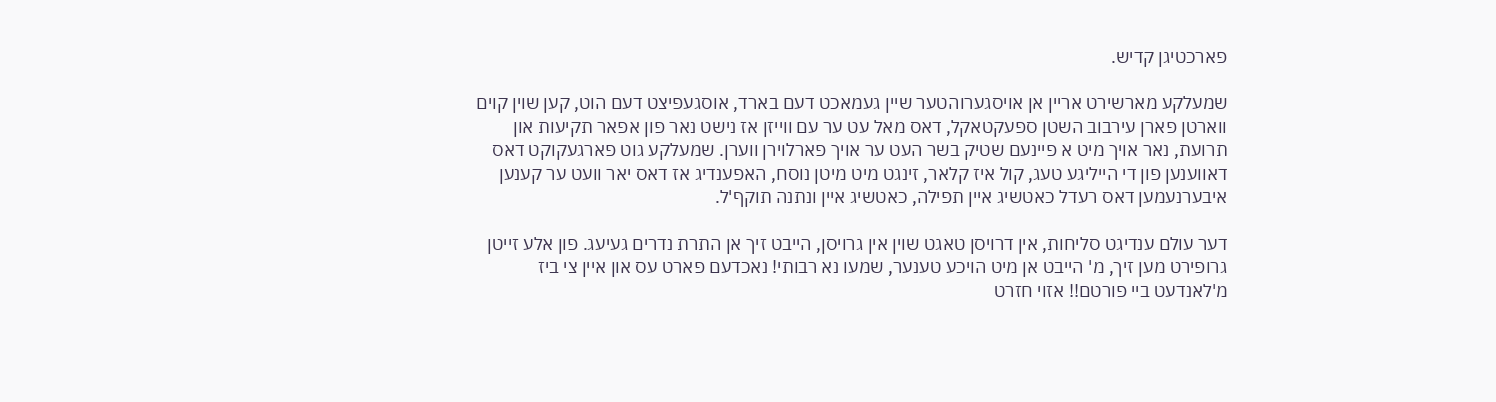פארכטיגן קדיש.

שמעלקע מארשירט אריין אן אויסגערוהטער שיין געמאכט דעם בארד, אוסגעפיצט דעם הוט, קען שוין קוים ווארטן פארן עירבוב השטן ספעקטאקל, דאס מאל עט ער עם ווייזן אז נישט נאר פון אפאר תקיעות און תרועת, נאר אויך מיט א פיינעם שטיק בשר העט ער אויך פארלוירן ווערן. שמעלקע גוט פארגעקוקט דאס דאווענען פון די הייליגע טעג, קול איז קלאר, זינגט מיט מיטן נוסח, האפענדיג אז דאס יאר וועט ער קענען איבערנעמען דאס רעדל כאטשיג איין תפילה, כאטשיג איין ונתנה תוקף'ל.

דער עולם ענדיגט סליחות, אין דרויסן טאגט שוין אין גרויסן, הייבט זיך אן התרת נדרים געיעג. פון אלע זייטן גרופירט מען זיך, מ' הייבט אן מיט הויכע טענער, שמעו נא רבותי! נאכדעם פארט עס און איין צי ביז מ'לאנדעט ביי פורטם!! אזוי חזרט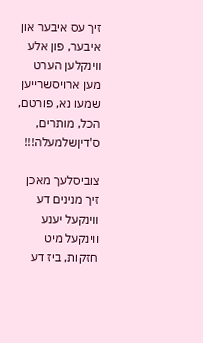זיך עס איבער און איבער, פון אלע ווינקלען הערט מען ארויסשרייען שמעו נא, פורטם, הכל, מותרים, ס'דיןשלמעלה!!!

צוביסלעך מאכן זיך מנינים דע ווינקעל יענע ווינקעל מיט חזקות, ביז דע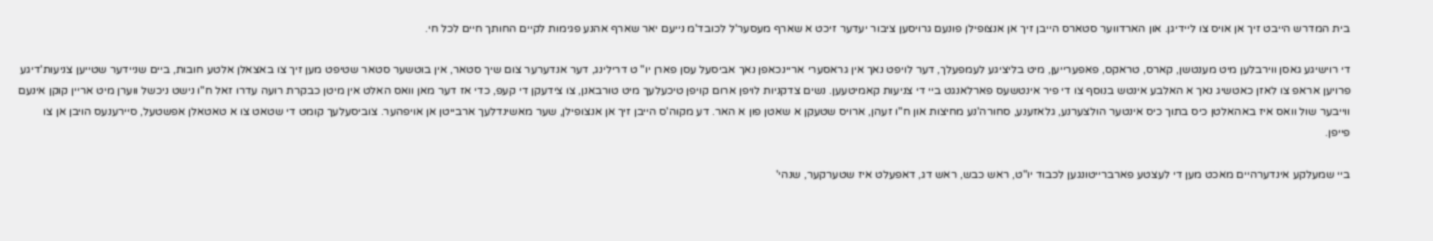בית המדרש הייבט זיך אן אויס צו ליידיגן. און הארדווער סטארס הייבן זיך אן אנצופילן פונעם גרויסען ציבור יעדער זיכט א שארף מעסער'ל לכובד'מ נייעם יאר שארף אהנע פגימות לקיים החותך חיים לכל חי.

די רוישיגע גאסן ווירבלען מיט מענטשן, קארס, טראקס, פאפערייען, מיט בליציגע לעמפעלך, דער לויפט נאך אין גראסערי אריינכאפן נאך אביסעל עסן פארן יו" ט דרילינג, דער אנדערער צום שיך סטאר, אין בוטשער סטאר שטיפט מען זיך צו באצאלן אלטע חובות, ביים שניידער שטייען צניעות'דיגע פרויען אראפ צו לאזן כאטשיג נאך א האלבע אינטש בנוסף צו די פיר אינטשעס פארלאנגט ביי די צניעות קאמיטעען. נשים צדקניות לויפן ארום קויפן טיכעלעך מיט טורבאנן, צו צידעקן די קעפ, כדי אז דער מאן וואס האלט אין מיטן כבקרת רועה עדרו זאל ח"ו נישט ניכשל ווערן מיט אריין קוקן אינעם ווייבער שול וואס איז באהאלטן כיס בתוך כיס אינטער הולצערנע, גלאזענע, סחורה'נע מחיצות און ח"ו זעהן, ארויס שטעקן א שאטן פון א האר. דע מקוה'ס הייבן זיך אן אנצופילן, שער מאשינדלעך ארבייטן אן אויפהער. צוביסעלעך קומט די שטאט צו א טאטאלן אפשטעל, סיירענעס הויבן אן צו פייפן.

ביי שמעלקע אינדערהיים מאכט מען די לעצטע פארברייטונגען לכבוד יו"ט, ראש כבש, ראש דג, דאפעלט איז שטערקער, שנהי'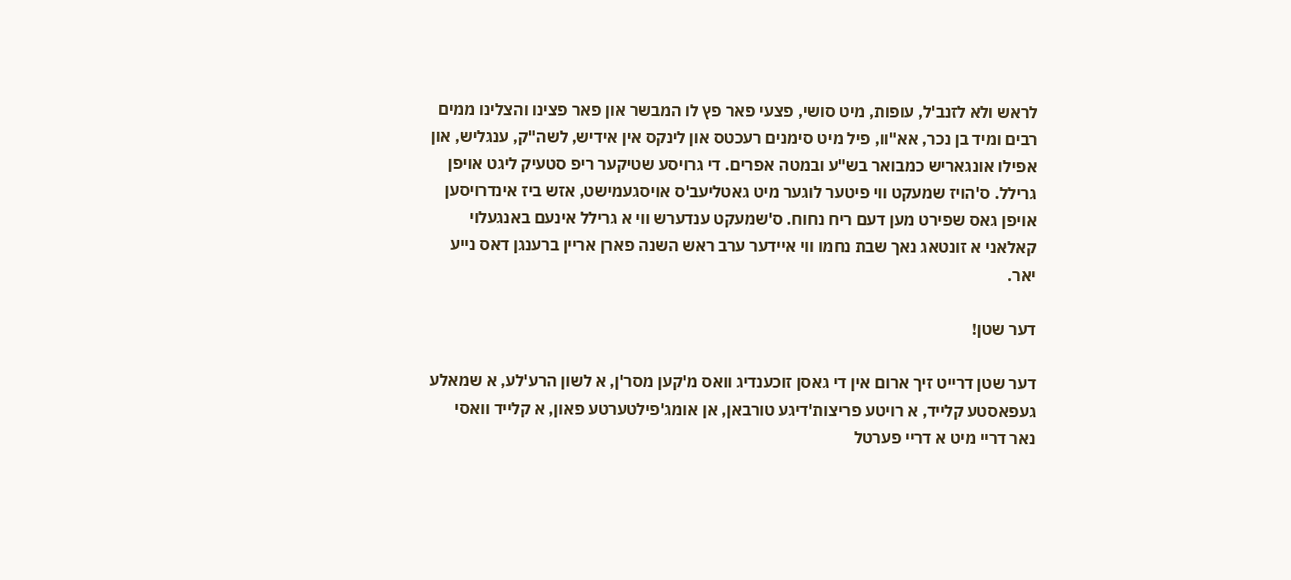לראש ולא לזנב'ל, עופות, מיט סושי, פצעי פאר פץ לו המבשר און פאר פצינו והצלינו ממים רבים ומיד בן נכר, אא"וו, פיל מיט סימנים רעכטס און לינקס אין אידיש, לשה"ק, ענגליש, און אפילו אונגאריש כמבואר בש"ע ובמטה אפרים. די גרויסע שטיקער ריפ סטעיק ליגט אויפן גרילל. ס'הויז שמעקט ווי פיטער לוגער מיט גאטליעב'ס אויסגעמישט, אזש ביז אינדרויסען אויפן גאס שפירט מען דעם ריח נחוח. ס'שמעקט ענדערש ווי א גרילל אינעם באנגעלוי קאלאני א זונטאג נאך שבת נחמו ווי איידער ערב ראש השנה פארן אריין ברענגן דאס נייע יאר.

דער שטן!

דער שטן דרייט זיך ארום אין די גאסן זוכענדיג וואס מ'קען מסר'ן, א לשון הרע'לע, א שמאלע געפאסטע קלייד, א רויטע פריצות'דיגע טורבאן, אן אומג'פילטערטע פאון, א קלייד וואסי נאר דריי מיט א דריי פערטל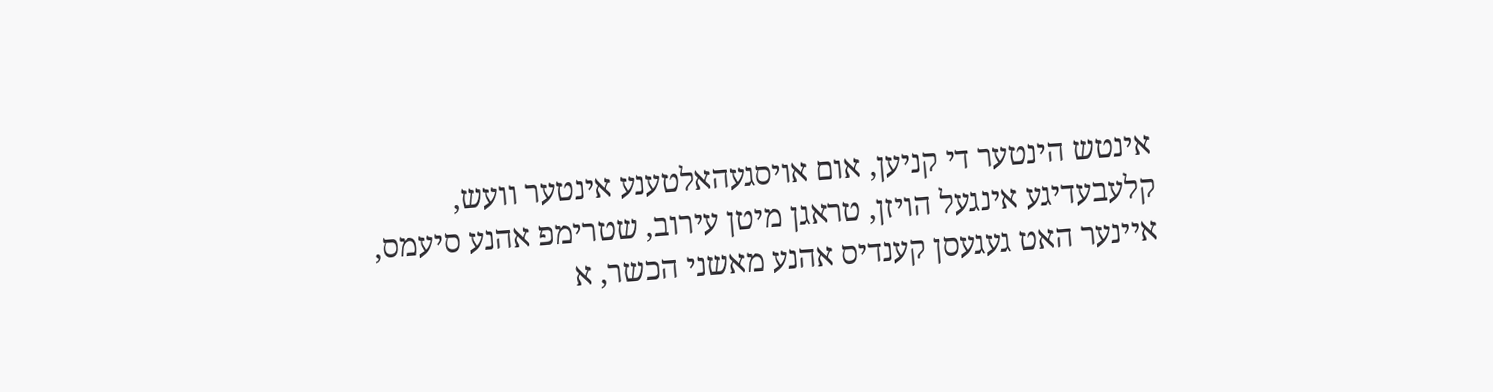אינטש הינטער די קניען, אום אויסגעהאלטענע אינטער וועש, קלעבעדיגע אינגעל הויזן, טראגן מיטן עירוב, שטרימפ אהנע סיעמס, איינער האט געגעסן קענדיס אהנע מאשני הכשר, א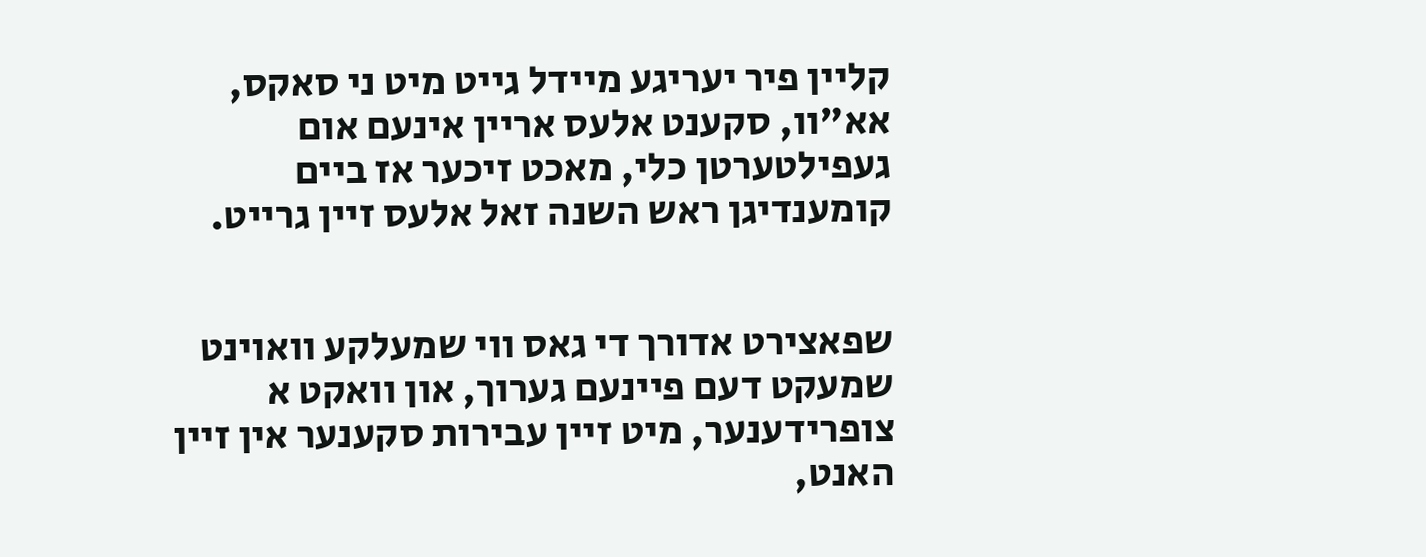קליין פיר יעריגע מיידל גייט מיט ני סאקס, אא"וו, סקענט אלעס אריין אינעם אום געפילטערטן כלי, מאכט זיכער אז ביים קומענדיגן ראש השנה זאל אלעס זיין גרייט.


שפאצירט אדורך די גאס ווי שמעלקע וואוינט שמעקט דעם פיינעם גערוך, און וואקט א צופרידענער, מיט זיין עבירות סקענער אין זיין האנט,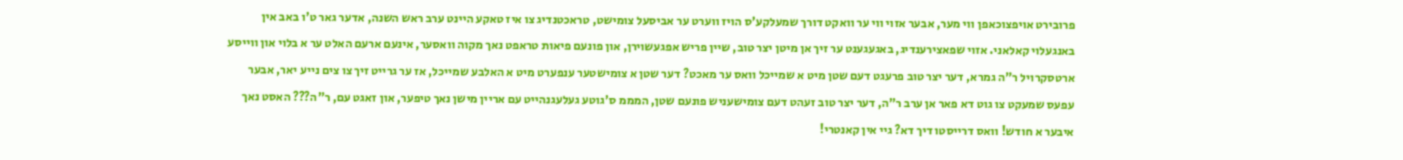פרובירט אויפצוכאפן ווי מער, אבער אזוי ווי ער וואקט דורך שמעלקע'ס הויז ווערט ער אביסעל צומישט, טראכטנדיג צו איז טאקע היינט ערב ראש השנה, אדער גאר ט'ו באב אין באנגעלוי קאלאני. אזוי שפאצירענדיג, באגעגענט ער זיך אן מיטן יצר טוב, שיין פריש אפגעשוירן, און פונעם פיאות טראפט נאך מקוה וואסער, אינעם ארעם האלט ער א בלוי און ווייסע ארטסקרויל ר"ה גמרא, דער יצר טוב פרעגט דעם שטן מיט א שמייכל וואס ער מאכט? דער שטן א צומישטער ענפערט מיט א האלבע שמייכל, אז ער גרייט זיך צו צים נייע יאר, אבער עפעס שמעקט צו גוט דא פאר אן ערב ר"ה, דער יצר טוב זעהט דעם צומישעניש פונעם שטן, המממ ס'גוטע געלעגנהייט עם אריין מישן נאך טיפער, און זאגט עם, ר"ה??? האסט נאך איבער א חודש! וואס דרייסטו דיך דא? גיי אין קאנטרי!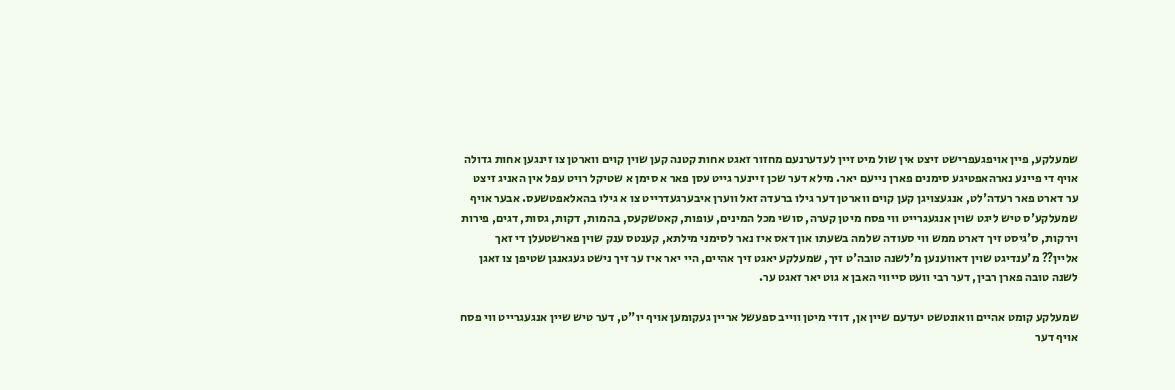שמעלקע, פיין אויפגעפרישט זיצט אין שול מיט זיין לעדערנעם מחזור זאגט אחות קטנה קען שוין קוים ווארטן צו זינגען אחות גדולה אויף די פיינע נארהאפטיגע סימנים פארן נייעם יאר. מילא דער שכן זיינער גייט עסן פאר א סימן א שטיקל רויט עפל אין האניג זיצט ער דארט פאר רעדה'לט, אנגעצויגן קען קוים ווארטן דער גילו ברעדה זאל ווערן איבערגעדרייט צו א גילו בהאלאפטשעס. אבער אויף שמעלקע'ס טיש ליגט שוין אנגעגרייט ווי פסח מיטן קערה, סושי מכל המינים, עופות, קאטשקעס, בהמות, דקות, גסות, דגים, פירות וירקות, ס'גיסט זיך דארט ממש ווי סעודה שלמה בשעתו און דאס איז נאר לסימני מילתא, קענטס ענק שוין פארשטעלן די זאך אליין?? מ'ענדיגט שוין דאווענען מ'לשנה טובה'ט זיך, שמעלקע יאגט זיך אהיים, היי יאר איז ער זיך נישט געגאנגן שטיפן צו זאגן לשנה טובה פארן רבין, דער רבי וועט סייווי האבן א גוט יאר זאגט ער.

שמעלקע קומט אהיים וואונטשט יעדעם שיין אן, דודי מיטן ווייב ספעשל אריין געקומען אויף יו"ט, דער טיש שיין אנגעגרייט ווי פסח אויף דער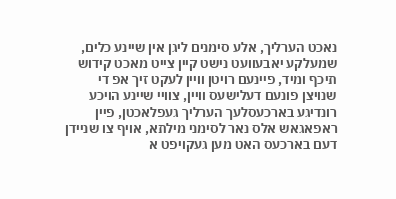נאכט הערליך, אלע סימנים ליגן אין שיינע כלים, שמעלקע יאבעוועט נישט קיין צייט מאכט קידוש תיכף ומיד, פיינעם רויטן וויין לעקט זיך אפ די שנויצן פונעם דעלישעס וויין, צוויי שיינע הויכע רונדיגע בארכעסלעך הערליך געפלאכטן, פיין ראפאגאש אלס נאר לסימני מילתא, אויף צו שניידן דעם בארכעס האט מען געקויפט א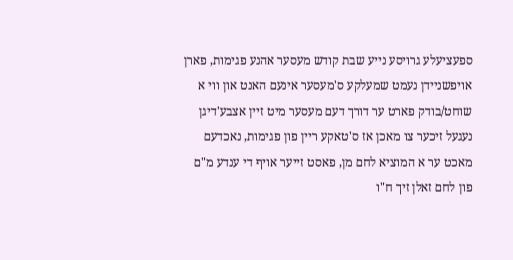ספעציעלע גרויסע נייע שבת קודש מעסער אהנע פגימות, פארן אויפשניידן נעמט שמעלקע ס'מעסער אינעם האנט און ווי א שוחט/בודק פארט ער דורך דעם מעסער מיט זיין אצבע'דיגן נעגעל זיכער צו מאכן אז ס'טאקע ריין פון פגימות, נאכדעם מאכט ער א המוציא לחם מן, פאסט זייער אויף די ענדע מ"ם פון לחם זאלן זיך ח"ו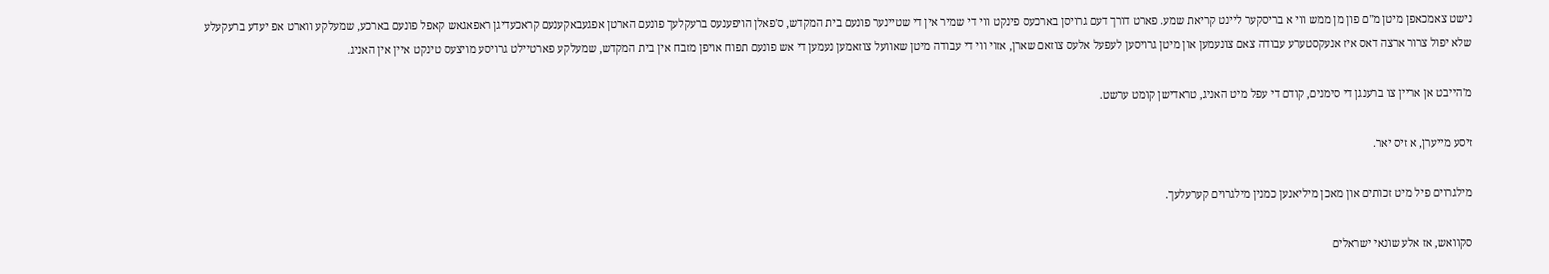נישט צאמכאפן מיטן מ"ם פון מן ממש ווי א בריסקער ליינט קריאת שמע. פארט דורך דעם גרויסן בארכעס פינקט ווי די שמיר אין די שטיינער פונעם בית המקדש, ס'פאלן הויפענעס ברעקלעך פונעם הארטן אפגעבאקענעם קראכעדיגן ראפאגאש קאפל פונעם בארכע, שמעלקע ווארט אפ יעדע ברעקעלע שלא יפול צרור ארצה דאס איז אנעקסטערע עבודה צאם צונעמען און מיטן גרויסען לעפעל אלעס צוזאם שארן, אזוי ווי די עבודה מיטן שאוועל צוזאמען נעמען די אש פונעם תפוח אויפן מזבח אין בית המקדש, שמעלקע פארטיילט גרויסע מויצעס טינקט איין אין האניג.

מ'הייבט אן אריין צו ברענגן די סימנים, קודם די עפל מיט האניג, טראדישן קומט ערשט.

זיסע מייערן, א זיס יאר.

מילגרוים פיל מיט זכותים און מאכן מיליאנען כמנין מילגרוים קערעלעך.

סקוואש, אז אלע שונאי ישראלים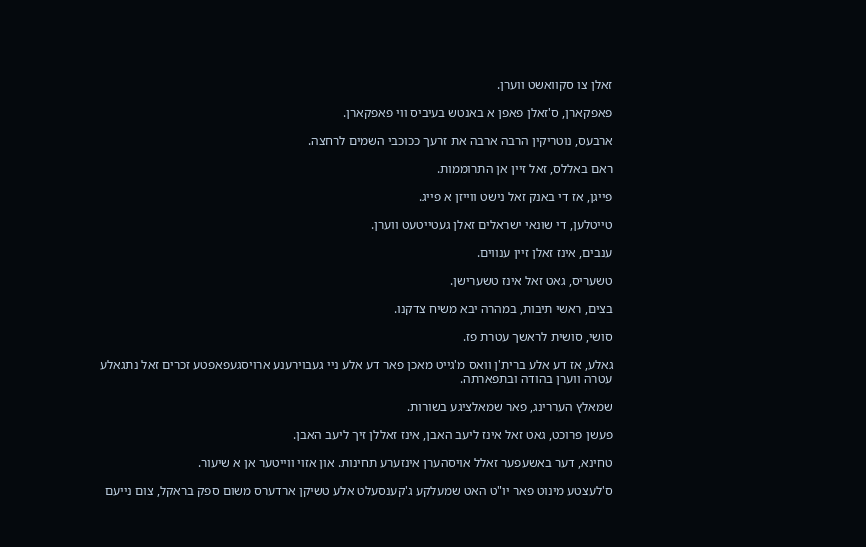זאלן צו סקוואשט ווערן.

פאפקארן, ס'זאלן פאפן א באנטש בעיביס ווי פאפקארן.

ארבעס, נוטריקין הרבה ארבה את זרעך ככוכבי השמים לרחצה.

ראם באללס, זאל זיין אן התרוממות.

פייגן, אז די באנק זאל נישט ווייזן א פייג.

טייטלען, די שונאי ישראלים זאלן געטייטעט ווערן.

ענבים, אינז זאלן זיין ענווים.

טשעריס, גאט זאל אינז טשערישן.

בצים, ראשי תיבות, במהרה יבא משיח צדקנו.

סושי, סושית לראשך עטרת פז.

גאלע, אז דע אלע ברית'ן וואס מ'גייט מאכן פאר דע אלע ניי געבוירענע ארויסגעפאפטע זכרים זאל נתגאלע עטרה ווערן בהודה ובתפארתה.

שמאלץ העררינג, פאר שמאלציגע בשורות.

פעשן פרוכט, גאט זאל אינז ליעב האבן, אינז זאללן זיך ליעב האבן.

טחינא, דער באשעפער זאלל אויסהערן אינזערע תחינות. און אזוי ווייטער אן א שיעור.

ס'לעצטע מינוט פאר יו"ט האט שמעלקע ג'קענסעלט אלע טשיקן ארדערס משום ספק בראקל, צום נייעם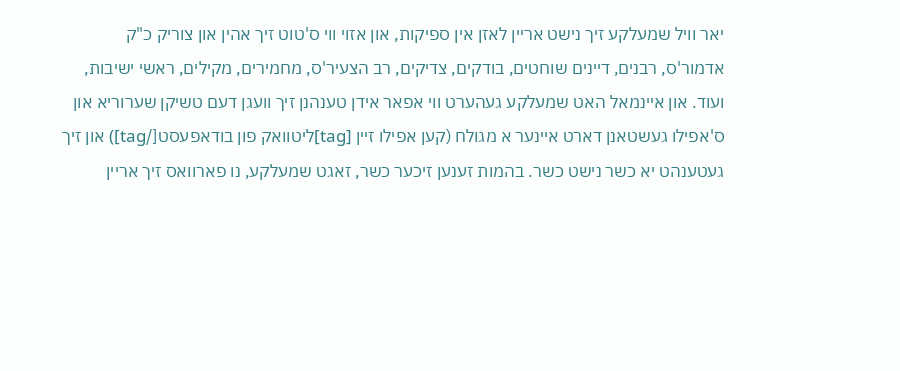יאר וויל שמעלקע זיך נישט אריין לאזן אין ספיקות, און אזוי ווי ס'טוט זיך אהין און צוריק כ"ק אדמור'ס, רבנים, דיינים שוחטים, בודקים, צדיקים, רב הצעיר'ס, מחמירים, מקילים, ראשי ישיבות, ועוד. און איינמאל האט שמעלקע געהערט ווי אפאר אידן טענהנן זיך וועגן דעם טשיקן שערוריא און ס'אפילו געשטאנן דארט איינער א מגולח (קען אפילו זיין [tag]ליטוואק פון בודאפעסט[/tag]) און זיך געטענהט יא כשר נישט כשר. בהמות זענען זיכער כשר, זאגט שמעלקע, נו פארוואס זיך אריין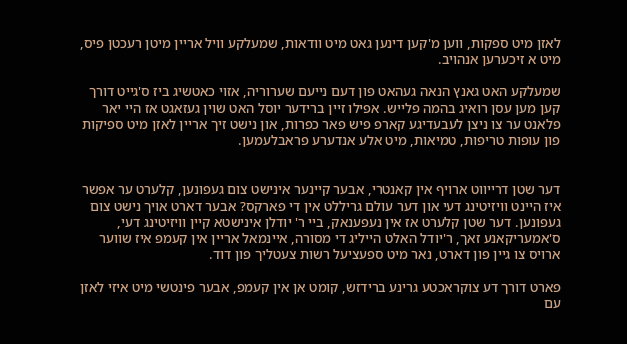לאזן מיט ספקות, ווען מ'קען דינען גאט מיט וודאות, שמעלקע וויל אריין מיטן רעכטן פיס, מיט א זיכערען אנהויב.

שמעלקע האט גאנץ הנאה געהאט פון דעם נייעם שערוריה, אזוי כאטשיג ביז ס'גייט דורך קען מען עסן רואיג בהמה פלייש. אפילו זיין ברידער יוסל האט שוין געזאגט אז היי יאר פלאנט ער צו ניצן לעבעדיגע קארפ פיש פאר כפרות, און נישט זיך אריין לאזן מיט ספיקות פון עופות טריפות, טמיאות, מיט אלע אנדערע פראבלעמען.


דער שטן דרייווט ארויף אין קאנטרי, אבער קיינער אינישט צום געפונען, קלערט ער אפשר איז היינט וויזיטינג דעי און דער עולם גריללט אין די פארקס? אבער דארט אויך נישט צום געפונען. דער שטן קלערט אז אין נעפענאק, ביי ר' יודלן אינישטא קיין וויזיטינג דעי, ס'אמעריקאנע זאך, ר'יודל האלט הייליג די מסורה, איינמאל אריין אין קעמפ איז שווער ארויס צו גיין פון דארט, נאר מיט ספעציעל רשות צעטליך פון דוד.

פארט דורך דע צוקראכטע גרינע ברידזש, קומט אן אין קעמפ, אבער פינטשי מיט איזי לאזן עם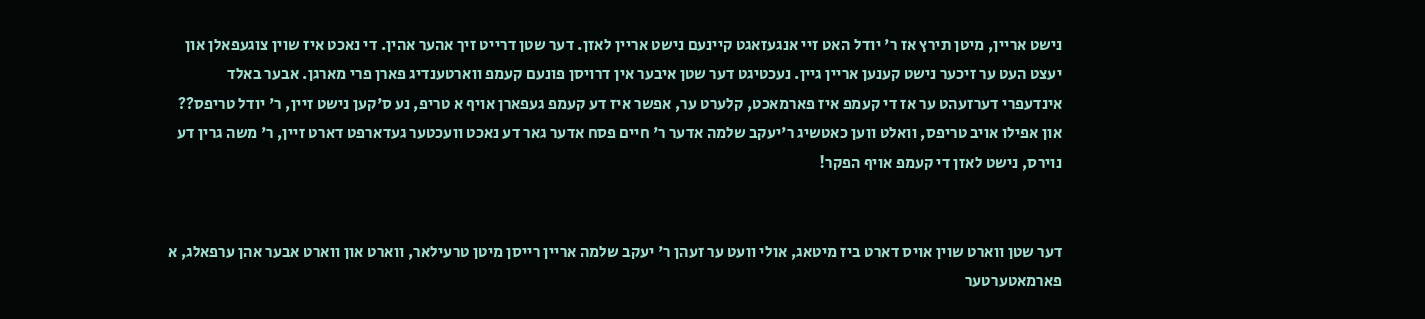נישט אריין, מיטן תירץ אז ר' יודל האט זיי אנגעזאגט קיינעם נישט אריין לאזן. דער שטן דרייט זיך אהער אהין. די נאכט איז שוין צוגעפאלן און יעצט העט ער זיכער נישט קענען אריין גיין. נעכטיגט דער שטן איבער אין דרויסן פונעם קעמפ ווארטענדיג פארן פרי מארגן. אבער באלד אינדעפרי דערזעהט ער אז די קעמפ איז פארמאכט, קלערט ער, אפשר איז דע קעמפ געפארן אויף א טריפ, נע ס'קען נישט זיין, ר' יודל טריפס?? און אפילו אויב טריפס, וואלט ווען כאטשיג ר'יעקב שלמה אדער ר' חיים פסח אדער גאר דע נאכט וועכטער געדארפט דארט זיין, ר' משה גרין דע נוירס, נישט לאזן די קעמפ אויף הפקר!


דער שטן ווארט שוין אויס דארט ביז מיטאג, אולי וועט ער זעהן ר' יעקב שלמה אריין רייסן מיטן טרעילאר, ווארט און ווארט אבער אהן ערפאלג, א פארמאטערטער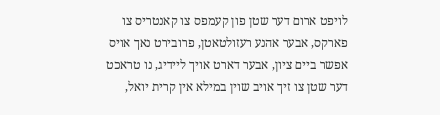לויפט ארום דער שטן פון קעמפס צו קאנטריס צו פארקס, אבער אהנע רעזולטאטן, פרובירט נאך אויס אפשר ביים ציון, אבער דארט אויך ליידיג, נו טראכט דער שטן צו זיך אויב שוין במילא אין קרית יואל,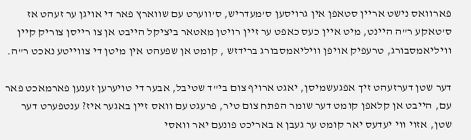פארוואס נישט אריין סטאפן אין גרויסען ס'מעדריש, ס'ווערט עם שווארץ פאר די אויגן ער זעהט אז ס'טאקע ר"ה היינט, מיט איין כעס כאפט ער זיין רויטן מאטאר ביציקל הייבט אן צו רייסן צוריק קיין וויליאמסבורג, טרעפיק אויפן וויליאמסבורג ברידזש , קומט אן שפעהט אין מיטן די צווייטע נאכט ר"ה.

דער שטן דערזעהט זיך אפגעשמיסן, יאגט ארויף צום בי"ד שטיבל, אבער די טויערען זענען פארמאכט פאר עם, הייבט אן קלאפן קומט דער שומר הפתח צום טיר, פרעגט עם וואס זיין באגער איז? ענטפערט דער שטן, אזוי ווי יעדעס יאר קומט ער געבן א באריכט פונעם יאר וואסי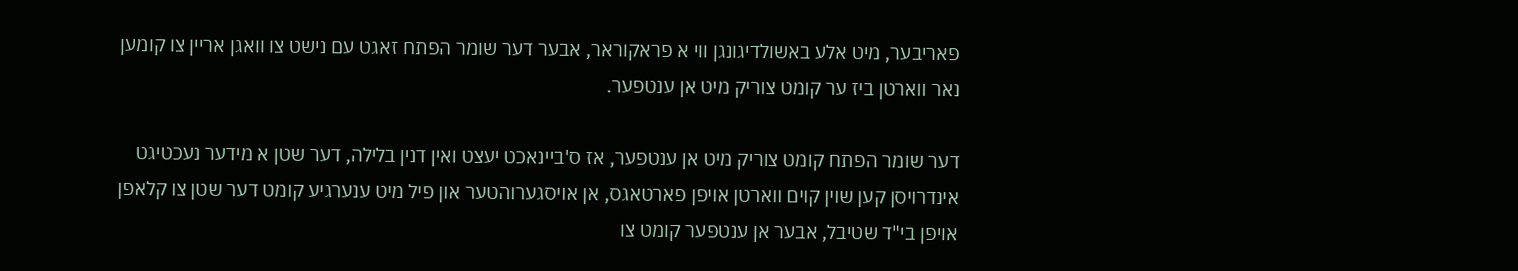פאריבער, מיט אלע באשולדיגונגן ווי א פראקוראר, אבער דער שומר הפתח זאגט עם נישט צו וואגן אריין צו קומען נאר ווארטן ביז ער קומט צוריק מיט אן ענטפער.

דער שומר הפתח קומט צוריק מיט אן ענטפער, אז ס'ביינאכט יעצט ואין דנין בלילה, דער שטן א מידער נעכטיגט אינדרויסן קען שוין קוים ווארטן אויפן פארטאגס, אן אויסגערוהטער און פיל מיט ענערגיע קומט דער שטן צו קלאפן אויפן בי"ד שטיבל, אבער אן ענטפער קומט צו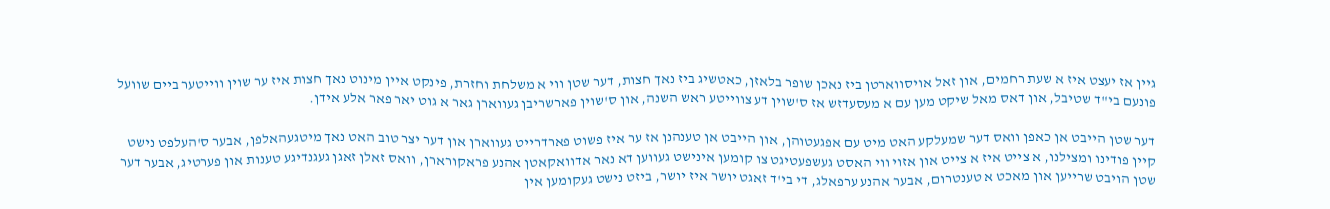גיין אז יעצט איז א שעת רחמים, און זאל אויסווארטן ביז נאכן שופר בלאזן, כאטשיג ביז נאך חצות, דער שטן ווי א משלחת וחזרת, פינקט איין מינוט נאך חצות איז ער שוין ווייטער ביים שוועל פונעם בי"ד שטיבל, און דאס מאל שיקט מען עם א מעסעדזש אז ס'שוין דע צווייטע ראש השנה, און ס'שוין פארשריבן געווארן גאר א גוט יאר פאר אלע אידן.

דער שטן הייבט אן כאפן וואס דער שמעלקע האט מיט עם אפגעטוהן, און הייבט אן טענהנן אז ער איז פשוט פארדרייט געווארן און דער יצר טוב האט נאך מיטגעהאלפן, אבער ס'העלפט נישט קיין פודינו ומצילנו, א צייט איז א צייט און אזוי ווי האסט געשפעטיגט צו קומען אינישט געווען דא נאר אדוואקאטן אהנע פראקורארן, וואס זאלן זאגן געגנדיגע טענות און פערטיג, אבער דער שטן הויבט שרייען און מאכט א טענטרום, אבער אהנע ערפאלג, די בי'ד זאגט יושר איז יושר, ביזט נישט געקומען אין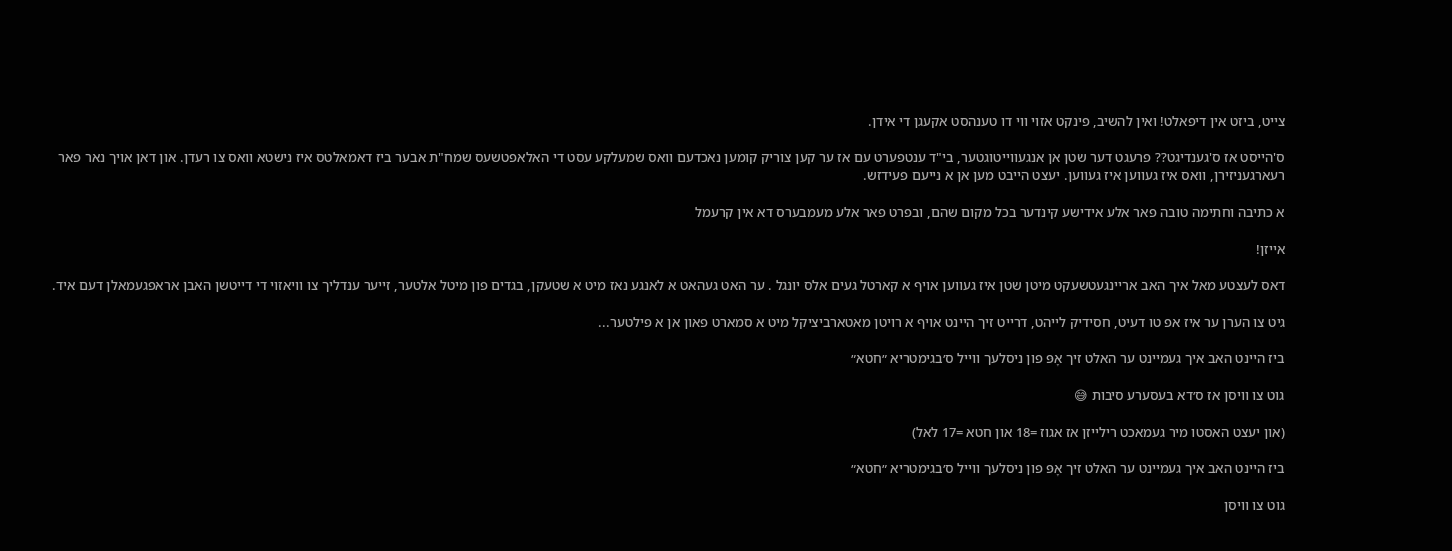צייט, ביזט אין דיפאלט! ואין להשיב, פינקט אזוי ווי דו טענהסט אקעגן די אידן.

ס'הייסט אז ס'גענדיגט?? פרעגט דער שטן אן אנגעווייטוגטער, בי"ד ענטפערט עם אז ער קען צוריק קומען נאכדעם וואס שמעלקע עסט די האלאפטשעס שמח"ת אבער ביז דאמאלטס איז נישטא וואס צו רעדן. און דאן אויך נאר פאר רעארגעניזירן, וואס איז געווען איז געווען. יעצט הייבט מען אן א נייעם פעידזש.

א כתיבה וחתימה טובה פאר אלע אידישע קינדער בכל מקום שהם, ובפרט פאר אלע מעמבערס דא אין קרעמל

אייזן!

דאס לעצטע מאל איך האב אריינגעטשעקט מיטן שטן איז געווען אויף א קארטל געים אלס יונגל . ער האט געהאט א לאנגע נאז מיט א שטעקן, בגדים פון מיטל אלטער, זייער ענדליך צו וויאזוי די דייטשן האבן אראפגעמאלן דעם איד.

גיט צו הערן ער איז אפ טו דעיט, חסידיק לייהט, דרייט זיך היינט אויף א רויטן מאטארביציקל מיט א סמארט פאון אן א פילטער...

ביז היינט האב איך געמיינט ער האלט זיך אָפּ פון ניסלעך ווייל ס׳בגימטריא ״חטא״

גוט צו וויסן אז ס׳דא בעסערע סיבות 😅

(און יעצט האסטו מיר געמאכט רילייזן אז אגוז =18 און חטא =17 לאל)

ביז היינט האב איך געמיינט ער האלט זיך אָפּ פון ניסלעך ווייל ס׳בגימטריא ״חטא״

גוט צו וויסן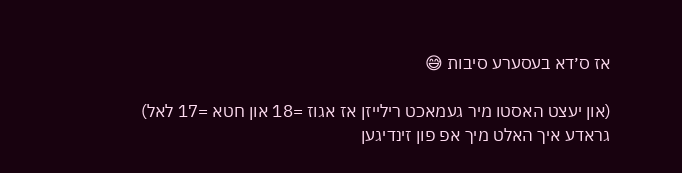אז ס׳דא בעסערע סיבות 😅

(און יעצט האסטו מיר געמאכט רילייזן אז אגוז =18 און חטא =17 לאל)
גראדע איך האלט מיך אפ פון זינדיגען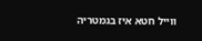ווייל חטא איז בגמטריה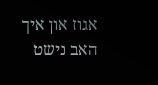אגוז און איך האב נישט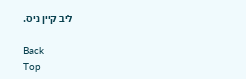ליב קיין ניס.

Back
Top